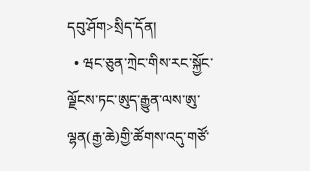དབུ་ཤོག>སྲིད་དོན།
  • ཝང་ཅུན་ཀྲེང་གིས་རང་སྐྱོང་ལྗོངས་ཏང་ཨུད་རྒྱུན་ལས་ཨུ་ལྷན(རྒྱ་ཆེ)གྱི་ཚོགས་འདུ་གཙོ་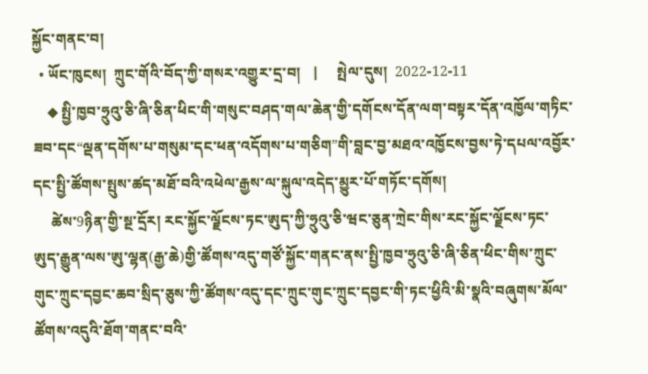སྐྱོང་གནང་བ།
  • ཡོང་ཁུངས།  ཀྲུང་གོའི་བོད་ཀྱི་གསར་འགྱུར་དྲ་བ།   |     སྤེལ་དུས།  2022-12-11
    ◆ སྤྱི་ཁྱབ་ཧྲུའུ་ཅི་ཞི་ཅིན་ཕིང་གི་གསུང་བཤད་གལ་ཆེན་གྱི་དགོངས་དོན་ལག་བསྟར་དོན་འཁྱོལ་གཏིང་ཟབ་དང“ལྡན་དགོས་པ་གསུམ་དང་ཕན་འདོགས་པ་གཅིག”གི་བླང་བྱ་མཐའ་འཁྱོངས་བྱས་ཏེ་དཔལ་འབྱོར་དང་སྤྱི་ཚོགས་སྤུས་ཚད་མཐོ་བའི་འཕེལ་རྒྱས་ལ་སྐུལ་འདེད་མྱུར་པོ་གཏོང་དགོས།
     ཚེས་9ཉིན་གྱི་སྔ་དྲོར། རང་སྐྱོང་ལྗོངས་ཏང་ཨུད་ཀྱི་ཧྲུའུ་ཅི་ཝང་ཅུན་ཀྲེང་གིས་རང་སྐྱོང་ལྗོངས་ཏང་ཨུད་རྒྱུན་ལས་ཨུ་ལྷན(རྒྱ་ཆེ)གྱི་ཚོགས་འདུ་གཙོ་སྐྱོང་གནང་ནས་སྤྱི་ཁྱབ་ཧྲུའུ་ཅི་ཞི་ཅིན་ཕིང་གིས་ཀྲུང་གུང་ཀྲུང་དབྱང་ཆབ་སྲིད་ཅུས་ཀྱི་ཚོགས་འདུ་དང་ཀྲུང་གུང་ཀྲུང་དབྱང་གི་ཏང་ཕྱིའི་མི་སྣའི་བཞུགས་མོལ་ཚོགས་འདུའི་ཐོག་གནང་བའི་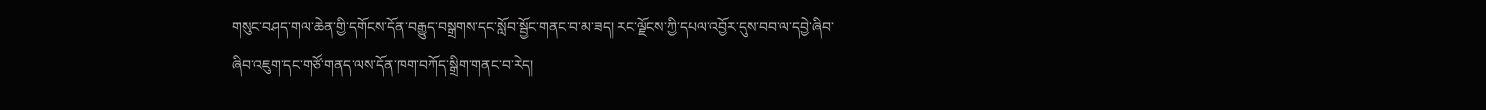གསུང་བཤད་གལ་ཆེན་གྱི་དགོངས་དོན་བརྒྱུད་བསྒྲགས་དང་སློབ་སྦྱོང་གནང་བ་མ་ཟད། རང་ལྗོངས་ཀྱི་དཔལ་འབྱོར་དུས་བབ་ལ་དབྱེ་ཞིབ་ཞིབ་འཇུག་དང་གཙོ་གནད་ལས་དོན་ཁག་བཀོད་སྒྲིག་གནང་བ་རེད།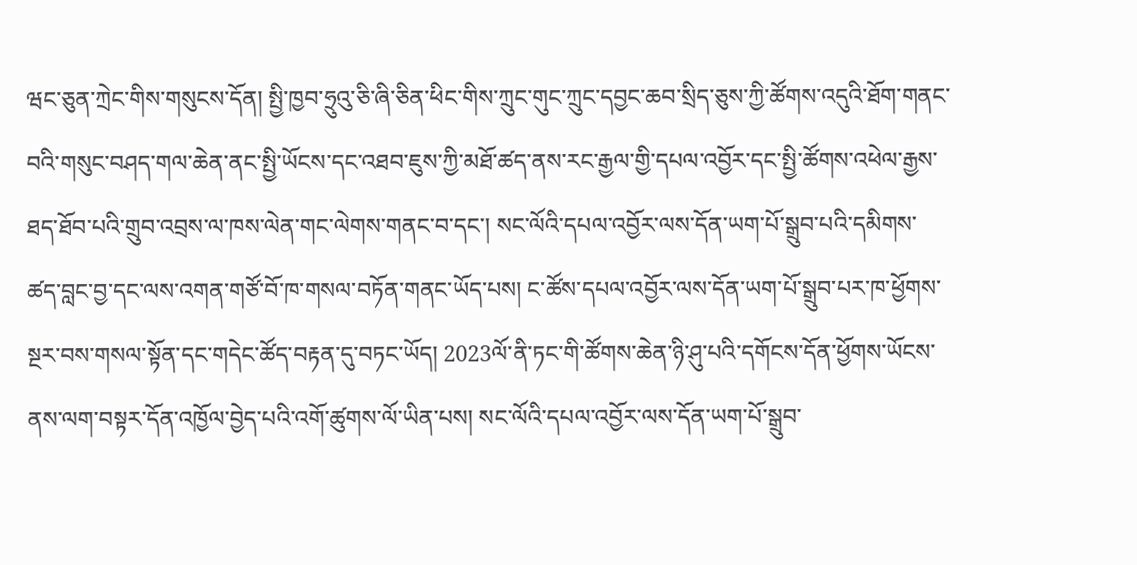ཝང་ཅུན་ཀྲེང་གིས་གསུངས་དོན། སྤྱི་ཁྱབ་ཧྲུའུ་ཅི་ཞི་ཅིན་ཕིང་གིས་ཀྲུང་གུང་ཀྲུང་དབྱང་ཆབ་སྲིད་ཅུས་ཀྱི་ཚོགས་འདུའི་ཐོག་གནང་བའི་གསུང་བཤད་གལ་ཆེན་ནང་སྤྱི་ཡོངས་དང་འཐབ་ཇུས་ཀྱི་མཐོ་ཚད་ནས་རང་རྒྱལ་གྱི་དཔལ་འབྱོར་དང་སྤྱི་ཚོགས་འཕེལ་རྒྱས་ཐད་ཐོབ་པའི་གྲུབ་འབྲས་ལ་ཁས་ལེན་གང་ལེགས་གནང་བ་དང་། སང་ལོའི་དཔལ་འབྱོར་ལས་དོན་ཡག་པོ་སྒྲུབ་པའི་དམིགས་ཚད་བླང་བྱ་དང་ལས་འགན་གཙོ་བོ་ཁ་གསལ་བཏོན་གནང་ཡོད་པས། ང་ཚོས་དཔལ་འབྱོར་ལས་དོན་ཡག་པོ་སྒྲུབ་པར་ཁ་ཕྱོགས་སྔར་བས་གསལ་སྟོན་དང་གདེང་ཚོད་བརྟན་དུ་བཏང་ཡོད། 2023ལོ་ནི་ཏང་གི་ཚོགས་ཆེན་ཉི་ཤུ་པའི་དགོངས་དོན་ཕྱོགས་ཡོངས་ནས་ལག་བསྟར་དོན་འཁྱོལ་བྱེད་པའི་འགོ་ཚུགས་ལོ་ཡིན་པས། སང་ལོའི་དཔལ་འབྱོར་ལས་དོན་ཡག་པོ་སྒྲུབ་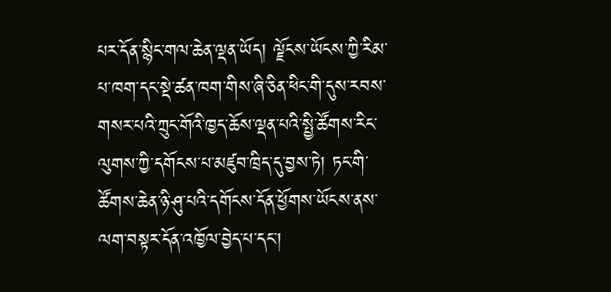པར་དོན་སྙིང་གལ་ཆེན་ལྡན་ཡོད། ལྗོངས་ཡོངས་ཀྱི་རིམ་པ་ཁག་དང་སྡེ་ཚན་ཁག་གིས་ཞི་ཅིན་ཕིང་གི་དུས་རབས་གསར་པའི་ཀྲུང་གོའི་ཁྱད་ཆོས་ལྡན་པའི་སྤྱི་ཚོགས་རིང་ལུགས་ཀྱི་དགོངས་པ་མཛུབ་ཁྲིད་དུ་བྱས་ཏེ། ཏང་གི་ཚོགས་ཆེན་ཉི་ཤུ་པའི་དགོངས་དོན་ཕྱོགས་ཡོངས་ནས་ལག་བསྟར་དོན་འཁྱོལ་བྱེད་པ་དང་།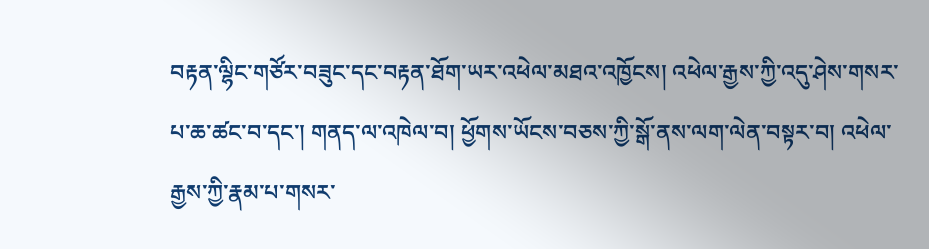བརྟན་ལྷིང་གཙོར་བཟུང་དང་བརྟན་ཐོག་ཡར་འཕེལ་མཐའ་འཁྱོངས། འཕེལ་རྒྱས་ཀྱི་འདུ་ཤེས་གསར་པ་ཆ་ཚང་བ་དང་། གནད་ལ་འཁེལ་བ། ཕྱོགས་ཡོངས་བཅས་ཀྱི་སྒོ་ནས་ལག་ལེན་བསྟར་བ། འཕེལ་རྒྱས་ཀྱི་རྣམ་པ་གསར་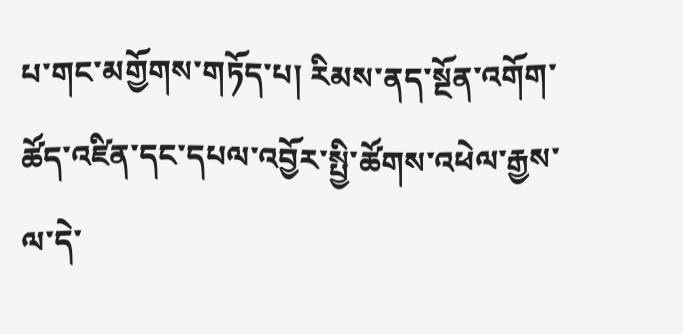པ་གང་མགྱོགས་གཏོད་པ། རིམས་ནད་སྔོན་འགོག་ཚོད་འཛིན་དང་དཔལ་འབྱོར་སྤྱི་ཚོགས་འཕེལ་རྒྱས་ལ་དེ་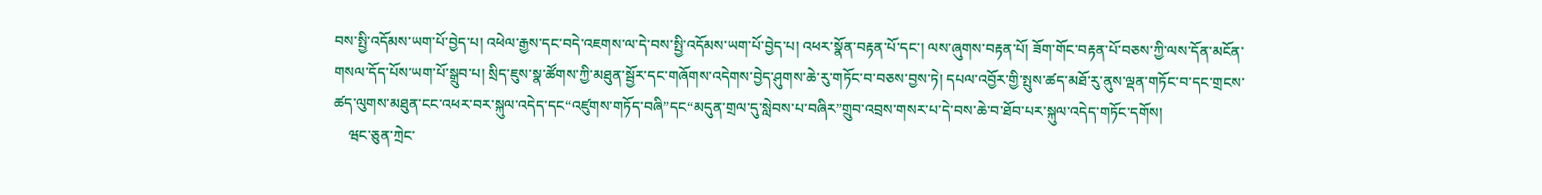བས་སྤྱི་འདོམས་ཡག་པོ་བྱེད་པ། འཕེལ་རྒྱས་དང་བདེ་འཇགས་ལ་དེ་བས་སྤྱི་འདོམས་ཡག་པོ་བྱེད་པ། འཕར་སྣོན་བརྟན་པོ་དང་། ལས་ཞུགས་བརྟན་པོ། ཟོག་གོང་བརྟན་པོ་བཅས་ཀྱི་ལས་དོན་མངོན་གསལ་དོད་པོས་ཡག་པོ་སྒྲུབ་པ། སྲིད་ཇུས་སྣ་ཚོགས་ཀྱི་མཐུན་སྦྱོར་དང་གཞོགས་འདེགས་བྱེད་ཤུགས་ཆེ་རུ་གཏོང་བ་བཅས་བྱས་ཏེ། དཔལ་འབྱོར་གྱི་སྤུས་ཚད་མཐོ་རུ་ནུས་ལྡན་གཏོང་བ་དང་གྲངས་ཚད་ལུགས་མཐུན་ངང་འཕར་བར་སྐུལ་འདེད་དང“འཛུགས་གཏོད་བཞི”དང“མདུན་གྲལ་དུ་སླེབས་པ་བཞིར”གྲུབ་འབྲས་གསར་པ་དེ་བས་ཆེ་བ་ཐོབ་པར་སྐུལ་འདེད་གཏོང་དགོས།
    ཝང་ཅུན་ཀྲེང་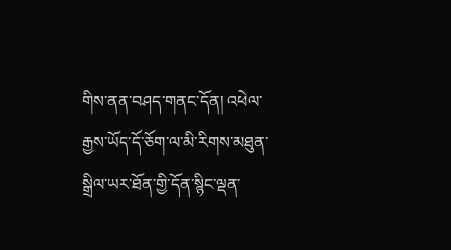གིས་ནན་བཤད་གནང་དོན། འཕེལ་རྒྱས་ཡོད་དོ་ཅོག་ལ་མི་རིགས་མཐུན་སྒྲིལ་ཡར་ཐོན་གྱི་དོན་སྙིང་ལྡན་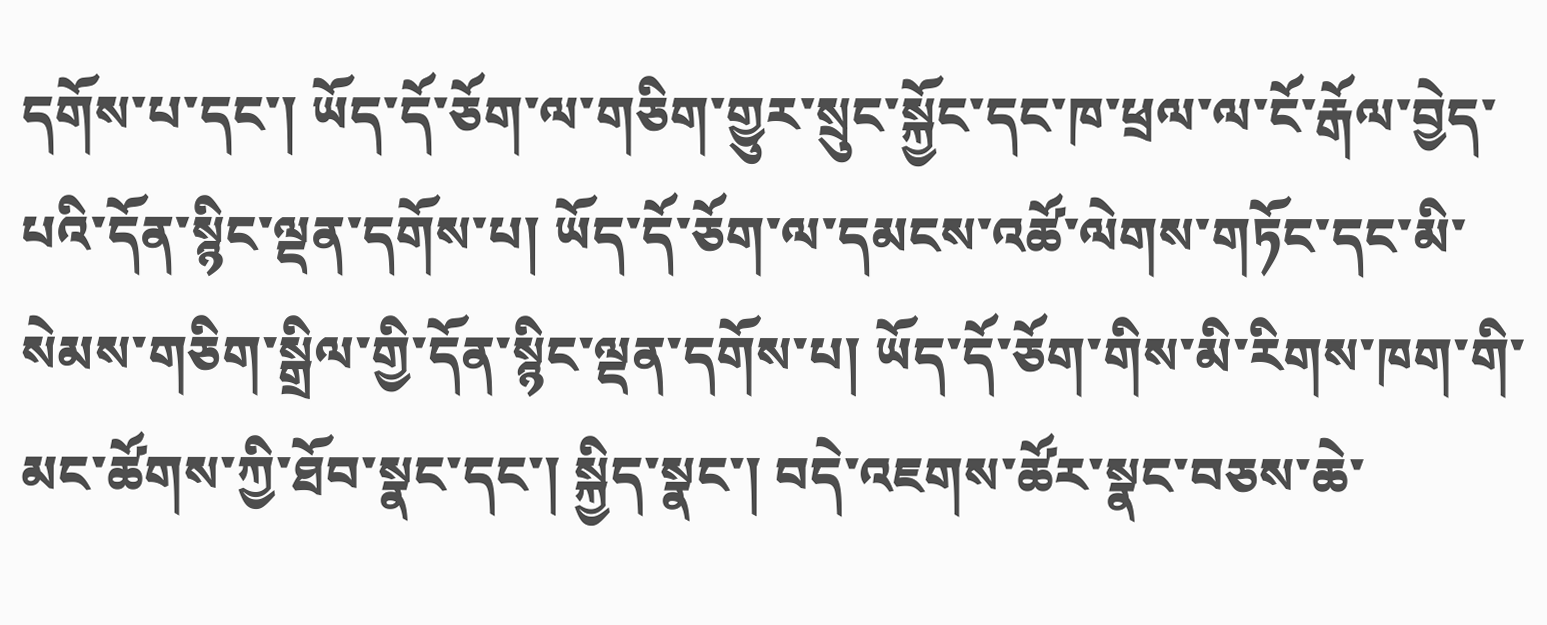དགོས་པ་དང་། ཡོད་དོ་ཅོག་ལ་གཅིག་གྱུར་སྲུང་སྐྱོང་དང་ཁ་ཕྲལ་ལ་ངོ་རྒོལ་བྱེད་པའི་དོན་སྙིང་ལྡན་དགོས་པ། ཡོད་དོ་ཅོག་ལ་དམངས་འཚོ་ལེགས་གཏོང་དང་མི་སེམས་གཅིག་སྒྲིལ་གྱི་དོན་སྙིང་ལྡན་དགོས་པ། ཡོད་དོ་ཅོག་གིས་མི་རིགས་ཁག་གི་མང་ཚོགས་ཀྱི་ཐོབ་སྣང་དང་། སྐྱིད་སྣང་། བདེ་འཇགས་ཚོར་སྣང་བཅས་ཆེ་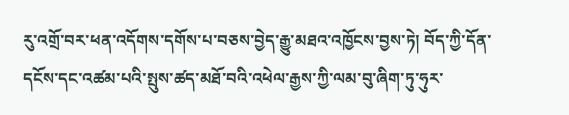རུ་འགྲོ་བར་ཕན་འདོགས་དགོས་པ་བཅས་བྱེད་རྒྱུ་མཐའ་འཁྱོངས་བྱས་ཏེ། བོད་ཀྱི་དོན་དངོས་དང་འཚམ་པའི་སྤུས་ཚད་མཐོ་བའི་འཕེལ་རྒྱས་ཀྱི་ལམ་བུ་ཞིག་ཏུ་ཧུར་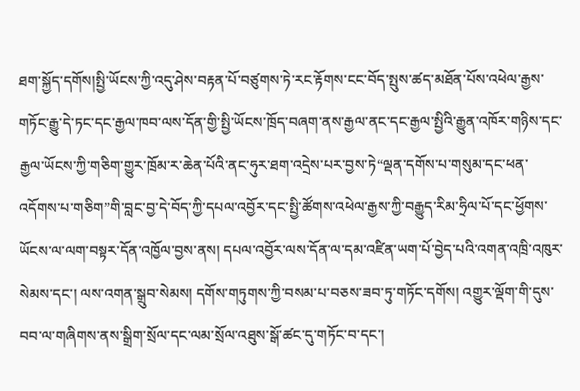ཐག་སྐྱོད་དགོས།སྤྱི་ཡོངས་ཀྱི་འདུ་ཤེས་བརྟན་པོ་བཙུགས་ཏེ་རང་རྟོགས་ངང་བོད་སྤུས་ཚད་མཐོན་པོས་འཕེལ་རྒྱས་གཏོང་རྒྱུ་དེ་ཏང་དང་རྒྱལ་ཁབ་ལས་དོན་གྱི་སྤྱི་ཡོངས་ཁྲོད་བཞག་ནས་རྒྱལ་ནང་དང་རྒྱལ་སྤྱིའི་རྒྱུན་འཁོར་གཉིས་དང་རྒྱལ་ཡོངས་ཀྱི་གཅིག་གྱུར་ཁྲོམ་ར་ཆེན་པོའི་ནང་ཧུར་ཐག་འདྲེས་པར་བྱས་ཏེ“ལྡན་དགོས་པ་གསུམ་དང་ཕན་འདོགས་པ་གཅིག”གི་བླང་བྱ་དེ་བོད་ཀྱི་དཔལ་འབྱོར་དང་སྤྱི་ཚོགས་འཕེལ་རྒྱས་ཀྱི་བརྒྱུད་རིམ་ཧྲིལ་པོ་དང་ཕྱོགས་ཡོངས་ལ་ལག་བསྟར་དོན་འཁྱོལ་བྱས་ནས། དཔལ་འབྱོར་ལས་དོན་ལ་དམ་འཛིན་ཡག་པོ་བྱེད་པའི་འགན་འཁྲི་འཁུར་སེམས་དང་། ལས་འགན་སྒྲུབ་སེམས། དགོས་གཏུགས་ཀྱི་བསམ་པ་བཅས་ཟབ་ཏུ་གཏོང་དགོས། འགྱུར་ལྡོག་གི་དུས་བབ་ལ་གཞིགས་ནས་སྒྲིག་སྲོལ་དང་ལམ་སྲོལ་འཐུས་སྒོ་ཚང་དུ་གཏོང་བ་དང་།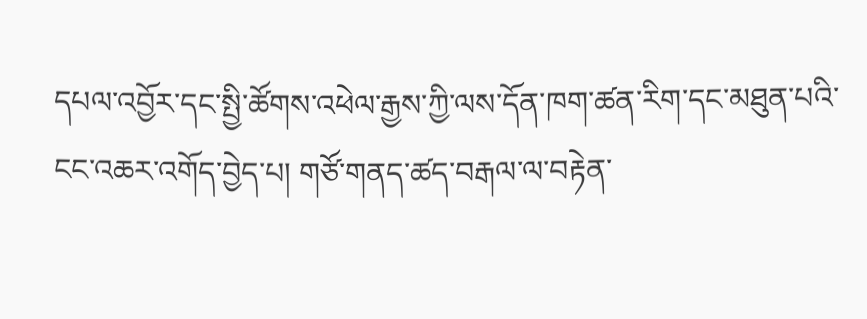དཔལ་འབྱོར་དང་སྤྱི་ཚོགས་འཕེལ་རྒྱས་ཀྱི་ལས་དོན་ཁག་ཚན་རིག་དང་མཐུན་པའི་ངང་འཆར་འགོད་བྱེད་པ། གཙོ་གནད་ཚད་བརྒལ་ལ་བརྟེན་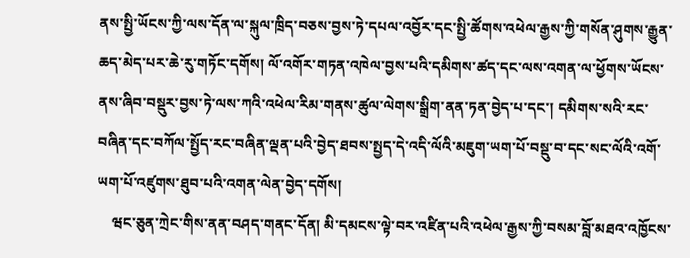ནས་སྤྱི་ཡོངས་ཀྱི་ལས་དོན་ལ་སྐུལ་ཁྲིད་བཅས་བྱས་ཏེ་དཔལ་འབྱོར་དང་སྤྱི་ཚོགས་འཕེལ་རྒྱས་ཀྱི་གསོན་ཤུགས་རྒྱུན་ཆད་མེད་པར་ཆེ་རུ་གཏོང་དགོས། ལོ་འགོར་གཏན་འཁེལ་བྱས་པའི་དམིགས་ཚད་དང་ལས་འགན་ལ་ཕྱོགས་ཡོངས་ནས་ཞིབ་བསྡུར་བྱས་ཏེ་ལས་ཀའི་འཕེལ་རིམ་གནས་ཚུལ་ལེགས་སྒྲིག་ནན་ཏན་བྱེད་པ་དང་། དམིགས་སའི་རང་བཞིན་དང་བཀོལ་སྤྱོད་རང་བཞིན་ལྡན་པའི་བྱེད་ཐབས་སྤྱད་དེ་འདི་ལོའི་མཇུག་ཡག་པོ་བསྡུ་བ་དང་སང་ལོའི་འགོ་ཡག་པོ་འཛུགས་ཐུབ་པའི་འགན་ལེན་བྱེད་དགོས།
    ཝང་ཅུན་ཀྲེང་གིས་ནན་བཤད་གནང་དོན། མི་དམངས་ལྟེ་བར་འཛིན་པའི་འཕེལ་རྒྱས་ཀྱི་བསམ་བློ་མཐའ་འཁྱོངས་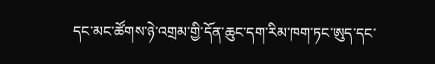དང་མང་ཚོགས་ཉེ་འགྲམ་གྱི་དོན་ཆུང་དག་རིམ་ཁག་ཏང་ཨུད་དང་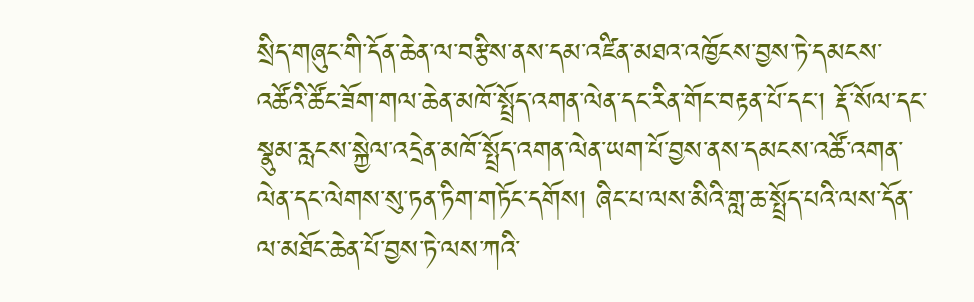སྲིད་གཞུང་གི་དོན་ཆེན་ལ་བརྩིས་ནས་དམ་འཛིན་མཐའ་འཁྱོངས་བྱས་ཏེ་དམངས་འཚོའི་ཚོང་ཟོག་གལ་ཆེན་མཁོ་སྤྲོད་འགན་ལེན་དང་རིན་གོང་བརྟན་པོ་དང་། རྡོ་སོལ་དང་སྣུམ་རླངས་སྐྱེལ་འདྲེན་མཁོ་སྤྲོད་འགན་ལེན་ཡག་པོ་བྱས་ནས་དམངས་འཚོ་འགན་ལེན་དང་ལེགས་སུ་ཏན་ཏིག་གཏོང་དགོས། ཞིང་པ་ལས་མིའི་གླ་ཆ་སྤྲོད་པའི་ལས་དོན་ལ་མཐོང་ཆེན་པོ་བྱས་ཏེ་ལས་ཀའི་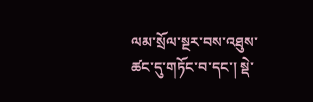ལམ་སྲོལ་སྔར་བས་འཐུས་ཚང་དུ་གཏོང་བ་དང་། སྡེ་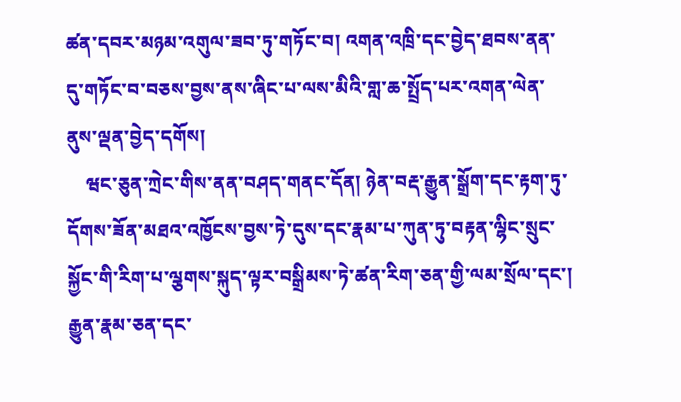ཚན་དབར་མཉམ་འགུལ་ཟབ་ཏུ་གཏོང་བ། འགན་འཁྲི་དང་བྱེད་ཐབས་ནན་དུ་གཏོང་བ་བཅས་བྱས་ནས་ཞིང་པ་ལས་མིའི་གླ་ཆ་སྤྲོད་པར་འགན་ལེན་ནུས་ལྡན་བྱེད་དགོས།
    ཝང་ཅུན་ཀྲེང་གིས་ནན་བཤད་གནང་དོན། ཉེན་བརྡ་རྒྱུན་སྒྲོག་དང་རྟག་ཏུ་དོགས་ཟོན་མཐའ་འཁྱོངས་བྱས་ཏེ་དུས་དང་རྣམ་པ་ཀུན་ཏུ་བརྟན་ལྷིང་སྲུང་སྐྱོང་གི་རིག་པ་ལྕགས་སྐུད་ལྟར་བསྒྲིམས་ཏེ་ཚན་རིག་ཅན་གྱི་ལམ་སྲོལ་དང་། རྒྱུན་རྣམ་ཅན་དང་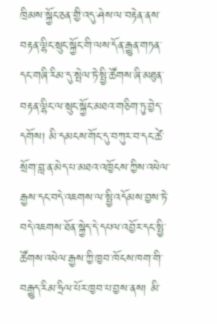ཁྲིམས་སྐྱོང་ཅན་གྱི་འདུ་ཤེས་ལ་བརྟེན་ནས་བརྟན་ལྷིང་སྲུང་སྐྱོང་གི་ལས་དོན་རྒྱུན་གཏན་དང་གཞི་རིམ་དུ་སྤེལ་ཏེ་སྤྱི་ཚོགས་ཞི་མཐུན་བརྟན་ལྷིང་ལ་སྲུང་སྐྱོང་མཐའ་གཅིག་ཏུ་བྱེད་དགོས། མི་དམངས་གོང་དུ་བཀུར་བ་དང་ཚེ་སྲོག་བླ་ན་མེད་པ་མཐའ་འཁྱོངས་ཀྱིས་འཕེལ་རྒྱས་དང་བདེ་འཇགས་ལ་སྤྱི་འདོམས་བྱས་ཏེ་བདེ་འཇགས་ཐོན་སྐྱེད་དེ་དཔལ་འབྱོར་དང་སྤྱི་ཚོགས་འཕེལ་རྒྱས་ཀྱི་ཁྱབ་ཁོངས་ཁག་གི་བརྒྱུད་རིམ་ཧྲིལ་པོར་ཁྱབ་པ་བྱས་ནས། མི་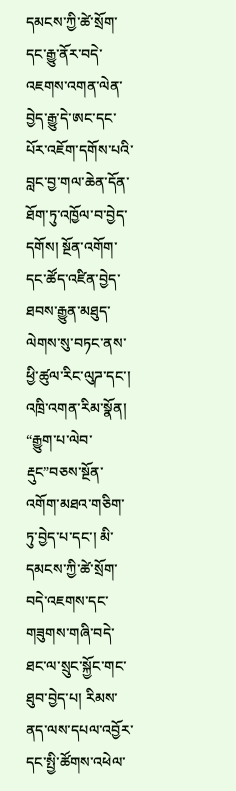དམངས་ཀྱི་ཚེ་སྲོག་དང་རྒྱུ་ནོར་བདེ་འཇགས་འགན་ལེན་བྱེད་རྒྱུ་དེ་ཨང་དང་པོར་འཇོག་དགོས་པའི་བླང་བྱ་གལ་ཆེན་དོན་ཐོག་ཏུ་འཁྱོལ་བ་བྱེད་དགོས། སྔོན་འགོག་དང་ཚོད་འཛིན་བྱེད་ཐབས་རྒྱུན་མཐུད་ལེགས་སུ་བཏང་ནས་ཕྱི་ཚུལ་རིང་ལུཌ་དང་། འཁྲི་འགན་རིམ་སྣོན། “རྒྱུག་པ་ལེབ་རྡུང”བཅས་སྔོན་འགོག་མཐའ་གཅིག་ཏུ་བྱེད་པ་དང་། མི་དམངས་ཀྱི་ཚེ་སྲོག་བདེ་འཇགས་དང་གཟུགས་གཞི་བདེ་ཐང་ལ་སྲུང་སྐྱོང་གང་ཐུབ་བྱེད་པ། རིམས་ནད་ལས་དཔལ་འབྱོར་དང་སྤྱི་ཚོགས་འཕེལ་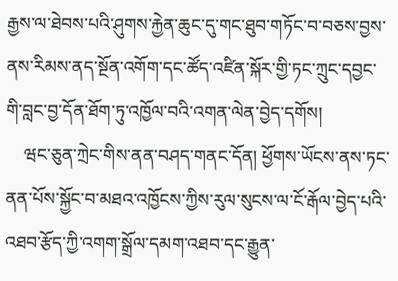རྒྱས་ལ་ཐེབས་པའི་ཤུགས་རྐྱེན་ཆུང་དུ་གང་ཐུབ་གཏོང་བ་བཅས་བྱས་ནས་རིམས་ནད་སྔོན་འགོག་དང་ཚོད་འཛིན་སྐོར་གྱི་ཏང་ཀྲུང་དབྱང་གི་བླང་བྱ་དོན་ཐོག་ཏུ་འཁྱོལ་བའི་འགན་ལེན་བྱེད་དགོས།
    ཝང་ཅུན་ཀྲེང་གིས་ནན་བཤད་གནང་དོན། ཕྱོགས་ཡོངས་ནས་ཏང་ནན་པོས་སྐྱོང་བ་མཐའ་འཁྱོངས་ཀྱིས་རུལ་སུངས་ལ་ངོ་རྒོལ་བྱེད་པའི་འཐབ་རྩོད་ཀྱི་འགག་སྒྲོལ་དམག་འཐབ་དང་རྒྱུན་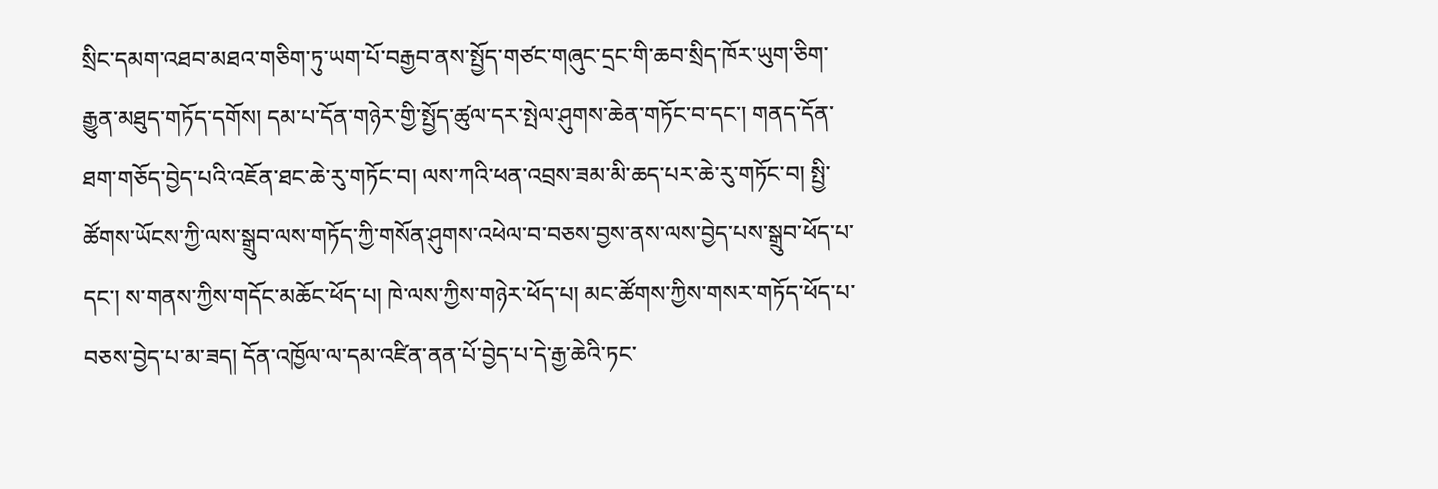སྲིང་དམག་འཐབ་མཐའ་གཅིག་ཏུ་ཡག་པོ་བརྒྱབ་ནས་སྤྱོད་གཙང་གཞུང་དྲང་གི་ཆབ་སྲིད་ཁོར་ཡུག་ཅིག་རྒྱུན་མཐུད་གཏོད་དགོས། དམ་པ་དོན་གཉེར་གྱི་སྤྱོད་ཚུལ་དར་སྤེལ་ཤུགས་ཆེན་གཏོང་བ་དང་། གནད་དོན་ཐག་གཅོད་བྱེད་པའི་འཇོན་ཐང་ཆེ་རུ་གཏོང་བ། ལས་ཀའི་ཕན་འབྲས་ཟམ་མི་ཆད་པར་ཆེ་རུ་གཏོང་བ། སྤྱི་ཚོགས་ཡོངས་ཀྱི་ལས་སྒྲུབ་ལས་གཏོད་ཀྱི་གསོན་ཤུགས་འཕེལ་བ་བཅས་བྱས་ནས་ལས་བྱེད་པས་སྒྲུབ་ཕོད་པ་དང་། ས་གནས་ཀྱིས་གདོང་མཆོང་ཕོད་པ། ཁེ་ལས་ཀྱིས་གཉེར་ཕོད་པ། མང་ཚོགས་ཀྱིས་གསར་གཏོད་ཕོད་པ་བཅས་བྱེད་པ་མ་ཟད། དོན་འཁྱོལ་ལ་དམ་འཛིན་ནན་པོ་བྱེད་པ་དེ་རྒྱ་ཆེའི་ཏང་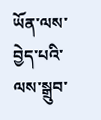ཡོན་ལས་བྱེད་པའི་ལས་སྒྲུབ་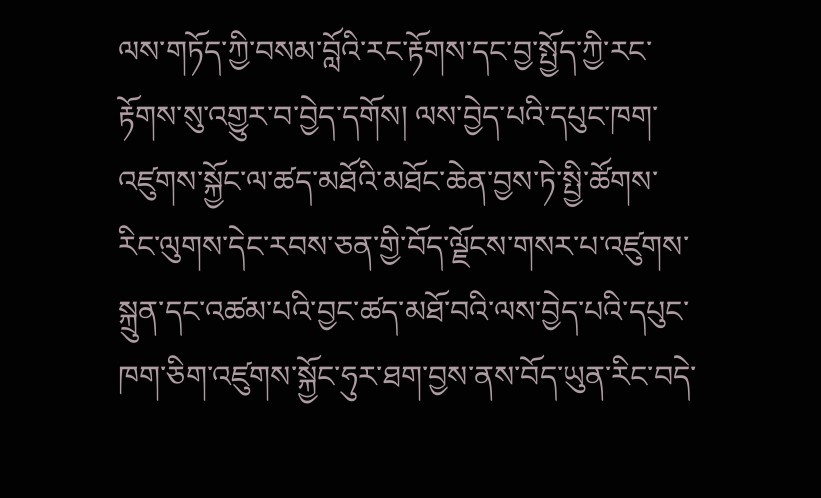ལས་གཏོད་ཀྱི་བསམ་བློའི་རང་རྟོགས་དང་བྱ་སྤྱོད་ཀྱི་རང་རྟོགས་སུ་འགྱུར་བ་བྱེད་དགོས། ལས་བྱེད་པའི་དཔུང་ཁག་འཛུགས་སྐྱོང་ལ་ཚད་མཐོའི་མཐོང་ཆེན་བྱས་ཏེ་སྤྱི་ཚོགས་རིང་ལུགས་དེང་རབས་ཅན་གྱི་བོད་ལྗོངས་གསར་པ་འཛུགས་སྐྲུན་དང་འཚམ་པའི་བྱང་ཚད་མཐོ་བའི་ལས་བྱེད་པའི་དཔུང་ཁག་ཅིག་འཛུགས་སྐྱོང་ཧུར་ཐག་བྱས་ནས་བོད་ཡུན་རིང་བདེ་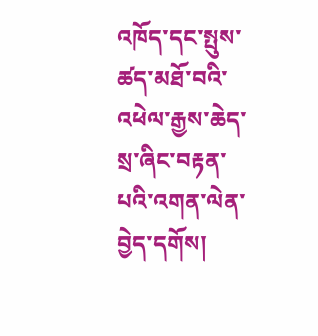འཁོད་དང་སྤུས་ཚད་མཐོ་བའི་འཕེལ་རྒྱས་ཆེད་སྲ་ཞིང་བརྟན་པའི་འགན་ལེན་བྱེད་དགོས།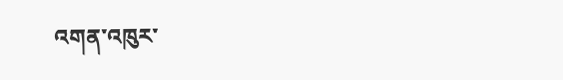འགན་འཁུར་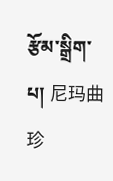རྩོམ་སྒྲིག་པ། 尼玛曲珍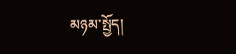མཉམ་སྤྱོད།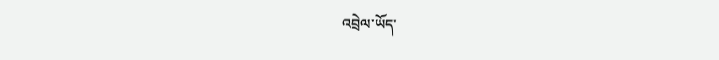འབྲེལ་ཡོད་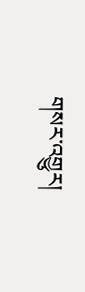གསར་འགྱུར།